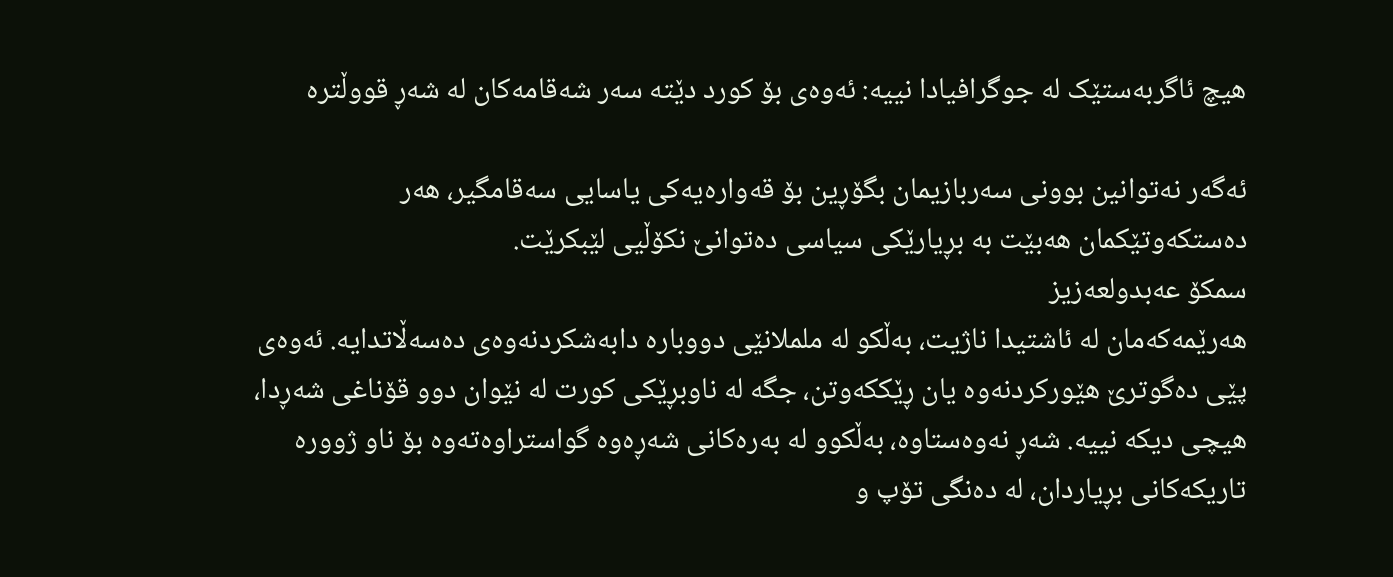هیچ ئاگربەستێک لە جوگرافیادا نییە: ئەوەی بۆ کورد دێتە سەر شەقامەکان لە شەڕ قووڵترە

ئەگەر نەتوانین بوونی سەربازیمان بگۆڕین بۆ قەوارەیەکی یاسایی سەقامگیر، هەر دەستکەوتێکمان هەبێت بە بڕیارێکی سیاسی دەتوانێ نکۆڵیی لێبکرێت.
سمکۆ عەبدولعەزیز
هەرێمەکەمان لە ئاشتیدا ناژیت، بەڵکو لە ململانێی دووبارە دابەشکردنەوەی دەسەڵاتدایە. ئەوەی پێی دەگوترێ هێورکردنەوە یان ڕێککەوتن، جگە لە ناوبڕێکی کورت لە نێوان دوو قۆناغی شەڕدا، هیچی دیکە نییە. شەڕ نەوەستاوە، بەڵکوو لە بەرەکانی شەڕەوە گواستراوەتەوە بۆ ناو ژوورە تاریکەکانی بڕیاردان، لە دەنگی تۆپ و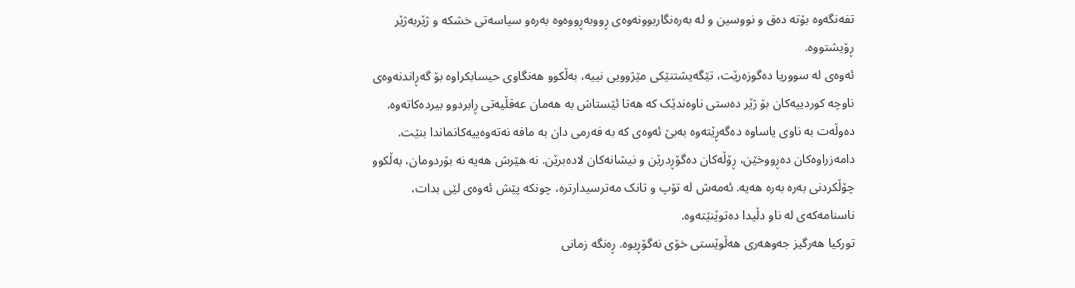تفەنگەوە بۆتە دەق و نووسین و لە بەرەنگاربوونەوەی ڕووبەڕووەوە بەرەو سیاسەتی خشکە و ژێربەژێر ڕۆیشتووە.
ئەوەی لە سووریا دەگوزەرێت، تێگەیشتنێکی مێژوویی نییە، بەڵکوو هەنگاوی حیسابکراوە بۆ گەڕاندنەوەی ناوچە کوردییەکان بۆ ژێر دەستی ناوەندێک کە هەتا ئێستاش بە هەمان عەقڵیەتی ڕابردوو بیردەکاتەوە. دەوڵەت بە ناوی یاساوە دەگەڕێتەوە بەبێ ئەوەی کە بە فەرمی دان بە مافە نەتەوەییەکانماندا بنێت. دامەزراوەکان دەڕووخێن، ڕۆڵەکان دەگۆڕدرێن و نیشانەکان لادەبرێن. نە هێرش هەیە نە بۆردومان، بەڵکوو چۆڵکردنی بەرە بەرە هەیە. ئەمەش لە تۆپ و تانک مەترسیدارترە، چونکە پێش ئەوەی لێی بدات، ناسنامەکەی لە ناو دڵیدا دەتوێنێتەوە.
تورکیا هەرگیز جەوهەری هەڵوێستی خۆی نەگۆڕیوە. ڕەنگە زمانی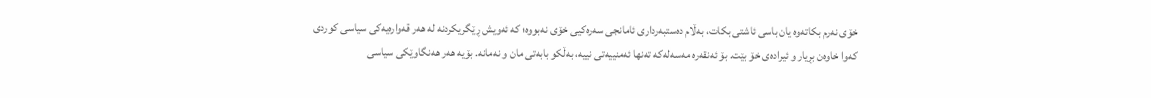خۆی نەرم بکاتەوە یان باسی ئاشتی بکات، بەڵام دەستبەرداری ئامانجی سەرەکیی خۆی نەبووە؛ کە ئەویش ڕێگریکردنە لە هەر قەوارەیەکی سیاسی کوردی کەوا خاوەن بڕیار و ئیرادەی خۆ بێت. بۆ ئەنقەرە مەسەلەکە تەنها ئەمنییەتی نییە، بەڵکو بابەتی مان و نەمانە. بۆیە هەر هەنگاوێکی سیاسی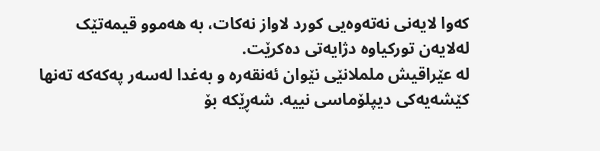کەوا لایەنی نەتەوەیی کورد لاواز نەکات، بە هەموو قیمەتێک لەلایەن تورکیاوە دژایەتی دەکرێت.
لە عێراقیش ململانێی نێوان ئەنقەرە و بەغدا لەسەر پەکەکە تەنها کێشەیەکی دیپلۆماسی نییە. شەڕێکە بۆ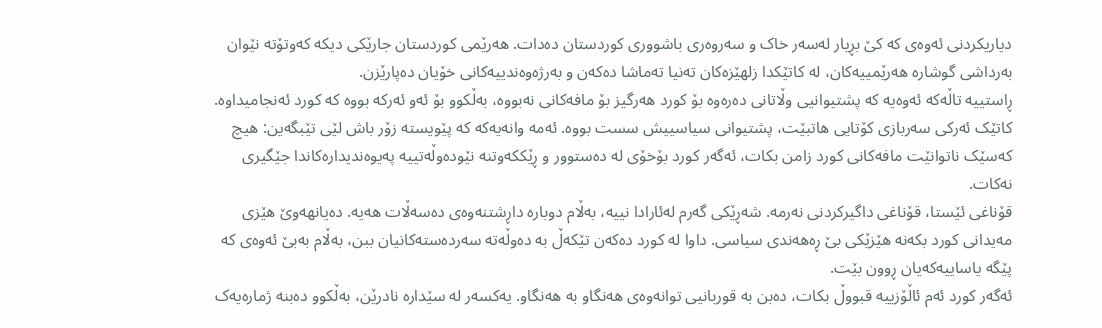دیاریکردنی ئەوەی کە کێ بڕیار لەسەر خاک و سەروەری باشووری کوردستان دەدات. هەرێمی کوردستان جارێکی دیکە کەوتۆتە نێوان بەرداشی گوشارە هەرێمییەکان، لە کاتێکدا زلهێزەکان تەنیا تەماشا دەکەن و بەرژەوەندییەکانی خۆیان دەپارێزن.
ڕاستییە تاڵەکە ئەوەیە کە پشتیوانیی وڵاتانی دەرەوە بۆ کورد هەرگیز بۆ مافەکانی نەبووە، بەڵکوو بۆ ئەو ئەرکە بووە کە کورد ئەنجامیداوە. کاتێک ئەرکی سەربازی کۆتایی هاتبێت، پشتیوانی سیاسییش سست بووە. ئەمە وانەیەکە کە پێویستە زۆر باش لێی تێبگەین: هیچ کەسێک ناتوانێت مافەکانی کورد زامن بکات، ئەگەر کورد بۆخۆی لە دەستوور و ڕێککەوتنە نێودەوڵەتییە پەیوەندیدارەکاندا جێگیری نەکات.
قۆناغی ئێستا، قۆناغی داگیرکردنی نەرمە. شەڕێکی گەرم لەئارادا نییە، بەڵام دوبارە داڕشتنەوەی دەسەڵات هەیە. دەیانهەوێ هێزی مەیدانی کورد بکەنە هێزێکی بێ ڕەهەندی سیاسی. داوا لە کورد دەکەن تێکەڵ بە دەوڵەتە سەردەستەکانیان ببن، بەڵام بەبێ ئەوەی کە پێگە یاساییەکەیان ڕوون بێت.
ئەگەر کورد ئەم ئاڵۆزییە قبووڵ بکات، دەبن بە قوربانیی توانەوەی هەنگاو بە هەنگاو. یەکسەر لە سێدارە نادرێن، بەڵکوو دەبنە ژمارەیەک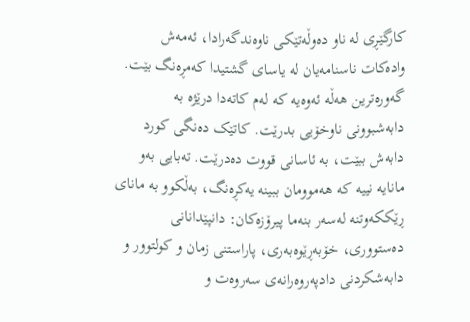کارگێڕی لە ناو دەوڵەتێکی ناوەندگەرادا، ئەمەش وادەکات ناسنامەیان لە یاسای گشتیدا کەمڕەنگ بێت.
گەورەترین هەڵە ئەوەیە کە لەم کاتەدا درێژە بە دابەشبوونی ناوخۆیی بدرێت. کاتێک دەنگی کورد دابەش ببێت، بە ئاسانی قووت دەدرێت. تەبایی بەو مانایە نییە کە هەموومان ببینە یەکڕەنگ، بەڵکوو بە مانای ڕێککەوتنە لەسەر بنەما پیرۆزەکان: دانپێدانانی دەستووری، خۆبەڕێوەبەری، پاراستنی زمان و کولتوور و دابەشکردنی دادپەروەرانەی سەروەت و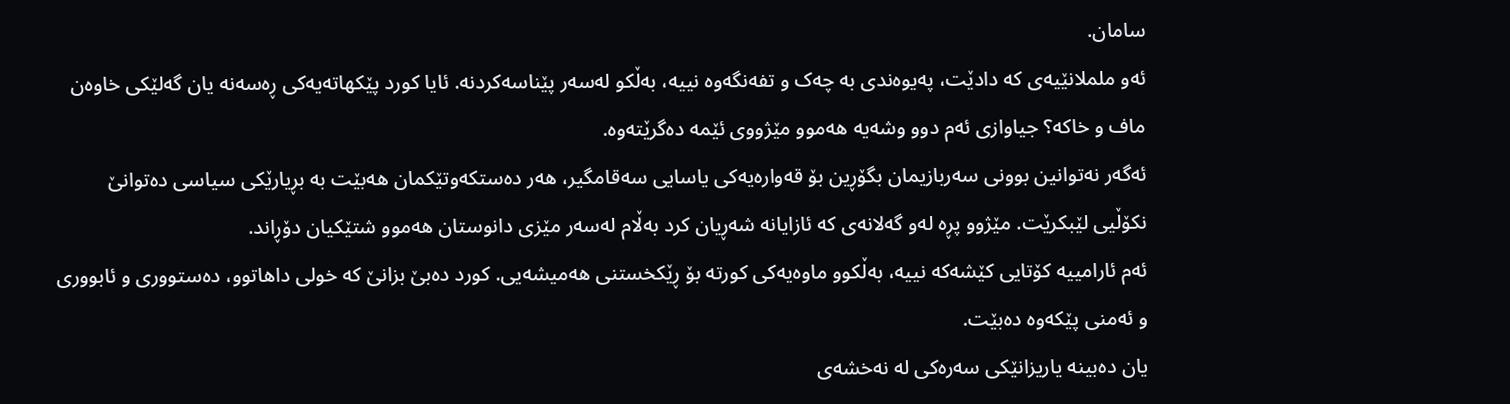سامان.
ئەو ململانێیەی کە دادێت، پەیوەندی بە چەک و تفەنگەوە نییە، بەڵکو لەسەر پێناسەکردنە. ئایا کورد پێکهاتەیەکی ڕەسەنە یان گەلێکی خاوەن ماف و خاکە؟ جیاوازی ئەم دوو وشەیە هەموو مێژووی ئێمە دەگرێتەوە.
ئەگەر نەتوانین بوونی سەربازیمان بگۆڕین بۆ قەوارەیەکی یاسایی سەقامگیر، هەر دەستکەوتێکمان هەبێت بە بڕیارێکی سیاسی دەتوانێ نکۆڵیی لێبکرێت. مێژوو پڕە لەو گەلانەی کە ئازایانە شەڕیان کرد بەڵام لەسەر مێزی دانوستان هەموو شتێکیان دۆڕاند.
ئەم ئارامییە کۆتایی کێشەکە نییە، بەڵکوو ماوەیەکی کورتە بۆ ڕێکخستنی هەمیشەیی. کورد دەبێ بزانێ کە خولی داهاتوو، دەستووری و ئابووری و ئەمنی پێکەوە دەبێت.
یان دەبینە یاریزانێکی سەرەکی لە نەخشەی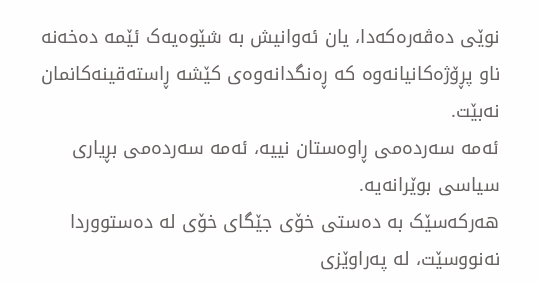نوێی دەڤەرەکەدا، یان ئەوانیش بە شێوەیەک ئێمە دەخەنە ناو پڕۆژەکانیانەوە کە ڕەنگدانەوەی کێشە ڕاستەقینەکانمان نەبێت.
ئەمە سەردەمی ڕاوەستان نییە، ئەمە سەردەمی بڕیاری سیاسی بوێرانەیە.
هەرکەسێک بە دەستی خۆی جێگای خۆی لە دەستووردا نەنووسێت، لە پەراوێزی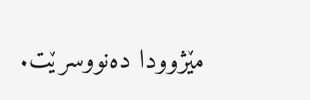مێژوودا دەنووسرێت.